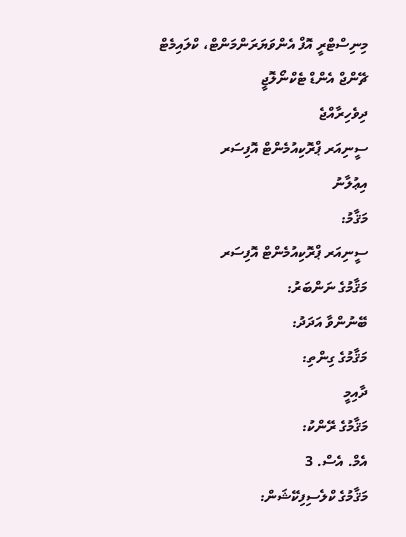މިނިސްޓްރީ އޮފް އެންވަޔަރަންމަންޓް، ކްލައިމެޓް ޗޭންޖް އެންޑް ޓެކްނޯލޮޖީ
ދިވެހިރާއްޖެ
ސީނިއަރ ޕްރޮކިއުމެންޓް އޮފިސަރ
އިޢުލާނު
މަޤާމު:
ސީނިއަރ ޕްރޮކިއުމެންޓް އޮފިސަރ
މަޤާމުގެ ނަންބަރު:
ބޭނުންވާ އަދަދު:
މަޤާމުގެ ގިންތި:
ދާއިމީ
މަޤާމުގެ ރޭންކު:
އެމް. އެސް. 3
މަޤާމުގެ ކްލެސިފިކޭޝަން: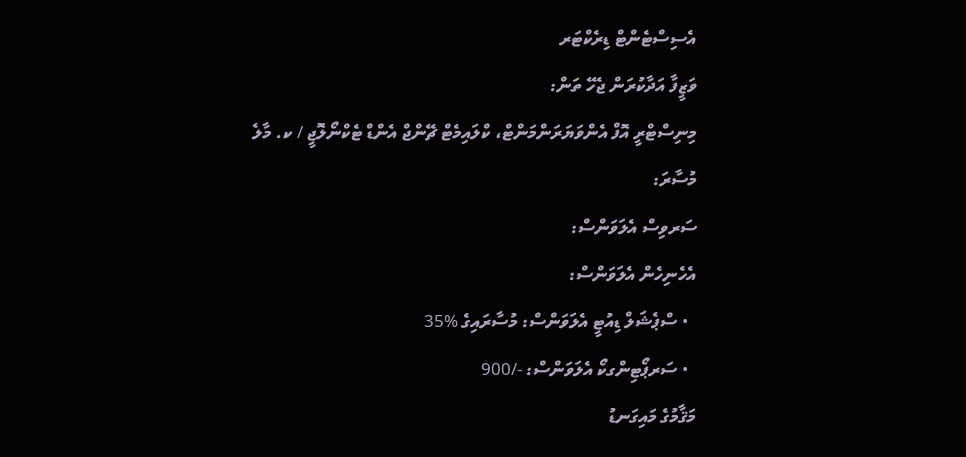އެސިސްޓެންޓް ޑިރެކްޓަރ
ވަޒީފާ އަދާކުރަން ޖެހޭ ތަން:
މިނިސްޓްރީ އޮފް އެންވަޔަރަންމަންޓް، ކްލައިމެޓް ޗޭންޖް އެންޑް ޓެކްނޯލޮޖީ / ކ. މާލެ
މުސާރަ:
ސަރވިސް އެލަވަންސް:
އެހެނިހެން އެލަވަންސް:
  • ސްޕެޝަލް ޑިއުޓީ އެލަވަންސް: މުސާރައިގެ %35
  • ސަރޕޯޓިންގކޯ އެލަވަންސް: -/900
މަޤާމުގެ މައިގަނޑު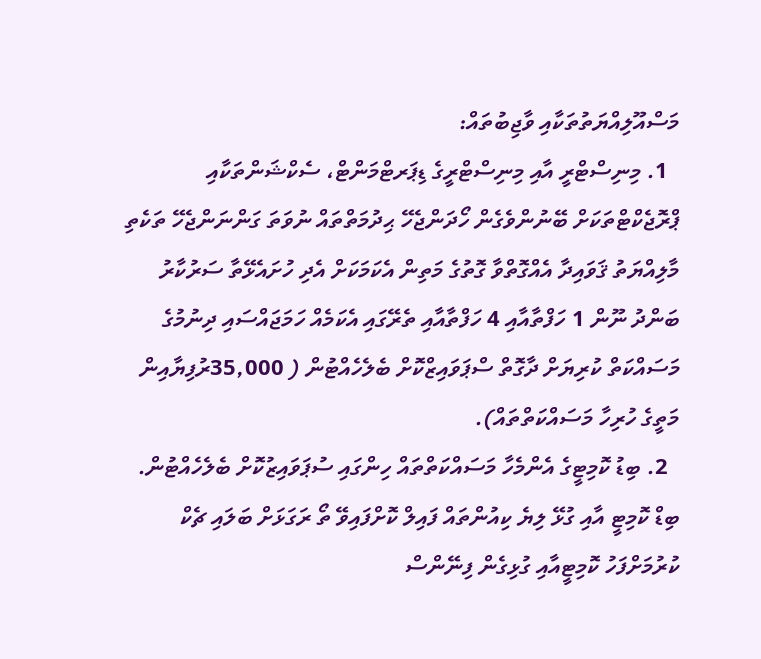މަސްއޫލިއްޔަތުތަކާއި ވާޖިބުތައް:
  1. މިނިސްޓްރީ އާއި މިނިސްޓްރީގެ ޑިޕަރޓްމަންޓް، ސެކްޝަންތަކާއި ޕްރޮޖެކްޓްތަކަށް ބޭނުންވެގެން ހޯދަންޖެހޭ ޙިދުމަތްތައް ނުވަތަ ގަންނަންޖެހޭ ތަކެތި މާލިއްޔަތު ޤަވައިދާ އެއްގޮތްވާ ގޮތުގެ މަތިން އެކަމަކަށް އެދި ހުށައެޅޭތާ ސަރުކާރު ބަންދު ނޫން 1 ހަފްތާއާއި 4 ހަފްތާއާއި ތެރޭގައި އެކަމެއް ހަމަޖައްސައި ދިނުމުގެ މަސައްކަތް ކުރިޔަށް ދާގޮތް ސްޕަވައިޒްކޮށް ބެލެހެއްޓުން ( 35,000ރުފިޔާއިން މަތީގެ ހުރިހާ މަސައްކަތްތައް).
  2. ބިޑު ކޮމިޓީގެ އެންމެހާ މަސައްކަތްތައް ހިންގައި ސުޕަވައިޒުކޮށް ބެލެހެއްޓުން. ބިޑް ކޮމިޓީ އާއި ގުޅޭ ލިޔެ ކިއުންތައް ފައިލް ކޮށްފައިވޭ ތޯ ރަގަޅަށް ބަލައި ޗެކް ކުރުމަށްފަހު ކޮމިޓީއާއި ގުޅިގެން ފިނޭންސް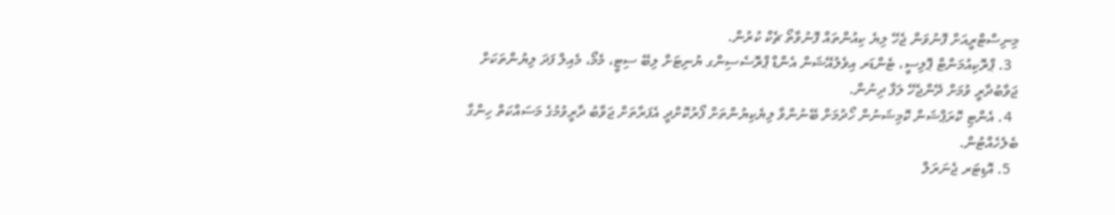މިނިސްޓްރީއަށް ފޮނުވަން ޖެހޭ ލިޔެ ކިއުންތައް ފޮނުވާތޯ ޗެކް ކުރުން.
  3. ޕްރޮކިއުމަންޓް ޕޮލިސީ، ޓެންޑަރ އިވެލުއޭޝަން އެންޑް ޕްރޮސެސިންގ ޔުނިޓަށް ލިބޭ ސިޓީ، މެމޯ، މެއިލް ފަދަ ލިޔުންތަކަށް ޖަވާބުދާރީ ވުމަށް ދޭންޖެހޭ ލަފާ ދިނުން.
  4. އެންޓި ކޮރަޕްޝަން ކޮމިޝަނުން ހޯދުމަށް ބޭނުންވާ ލިޔެކިޔުންތަށް ފޯރުކޮށްދީ އެފަރާތަށް ޖަވާބު ދާރީވުމުގެ މަސައްކަތް ހިންގާ ބެލެހެއްޓުން.
  5. އޮޑިޓަރ ޖެނަރަލް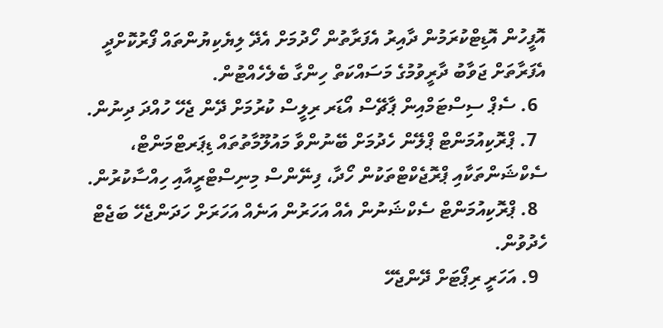އޮފީހުން އޮޑިޓްކުރަމުން ދާއިރު އެފަރާތުން ހޯދުމަށް އެދޭ ލިޔެކިޔުންތައް ފޯރުކޮށްދީ އެފަރާތަށް ޖަވާބު ދާރީވުމުގެ މަސައްކަތް ހިންގާ ބެލެހެއްޓުން.
  6. ސެޕް ސިސްޓަމްއިން ޕާޗޭސް އޯޑަރ ރިލީސް ކުރުމަށް ދޭން ޖެހޭ ހުއްދަ ދިނުން.
  7. ޕްރޮކިއުމަންޓް ޕްލޭން ހެދުމަށް ބޭނުންވާ މައުލޫމާތުތައް ޑިޕަރޓްމަންޓް، ސެކްޝަންތަކާއި ޕްރޮޖެކްޓްތަކުން ހޯދާ، ފިނޭންސް މިނިސްޓްރީއާއި ހިއްސާކުރުން.
  8. ޕްރޮކިއުމަންޓް ސެކްޝަނުން އެއް އަހަރުން އަނެއް އަހަރަށް ހަދަންޖެހޭ ބަޖެޓް ހެދުވުން.
  9. އަހަރީ ރިޕޯޓަށް ދޭންޖެހޭ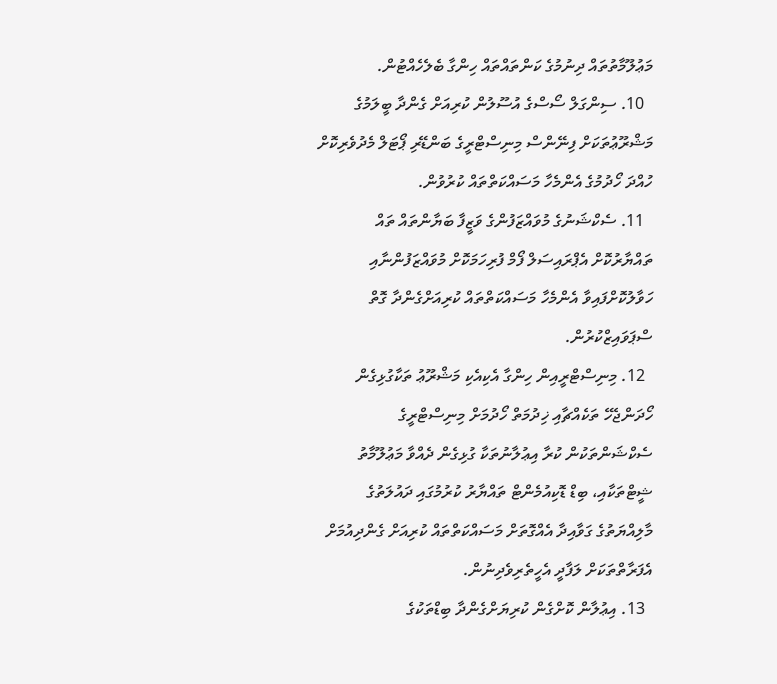މަޢުލޫމާތުތައް ދިނުމުގެ ކަންތައްތައް ހިންގާ ބެލެހެއްޓުން.
  10. ސިންގަލް ސޯސްގެ އުސޫލުން ކުރިއަށް ގެންދާ ބީލަމުގެ މަޝްރޫޢުތަކަށް ފިނޭންސް މިނިސްޓްރީގެ ބަންޑޭރި ޕޯޓަލް މެދުވެރިކޮށް ހުއްދަ ހޯދުމުގެ އެންމެހާ މަސައްކަތްތައް ކުރުވުން.
  11. ސެކްޝަނުގެ މުވައްޒަފުންގެ ވަޒީފާ ބަޔާންތައް ތައް ތައްޔާރުކޮށް އެޕްރައިސަލް ފޯމް ފުރިހަމަކޮށް މުވައްޒަފުންނާއި ހަވާލުކޮށްފައިވާ އެންމެހާ މަސައްކަތްތައް ކުރިއަށްގެންދާ ގޮތް ސްޕަވައިޒްކުރުން.
  12. މިނިސްޓްރީއިން ހިންގާ އެކިއެކި މަޝްރޫޢު ތަކާގުޅިގެން ހޯދަންޖެހޭ ތަކެއްޗާއި ޚިދުމަތް ހޯދުމަށް މިނިސްޓްރީގެ ސެކްޝަންތަކުން ކުރާ އިޢުލާނުތަކާ ގުޅިގެން ދެއްވާ މަޢުލޫމާތު ޝީޓްތަކާއި، ބިޑް ޑޮކިއުމެންޓް ތައްޔާރު ކުރުމުގައި ދައުލަތުގެ މާލިއްޔަތުގެ ގަވާއިދާ އެއްގޮތަށް މަސައްކަތްތައް ކުރިއަށް ގެންދިއުމަށް އެފަރާތްތަކަށް ލަފާދީ އެހީތެރިވެދިނުން.
  13. އިޢުލާން ކޮށްގެން ކުރިޔަށްގެންދާ ބިޑްތަކުގެ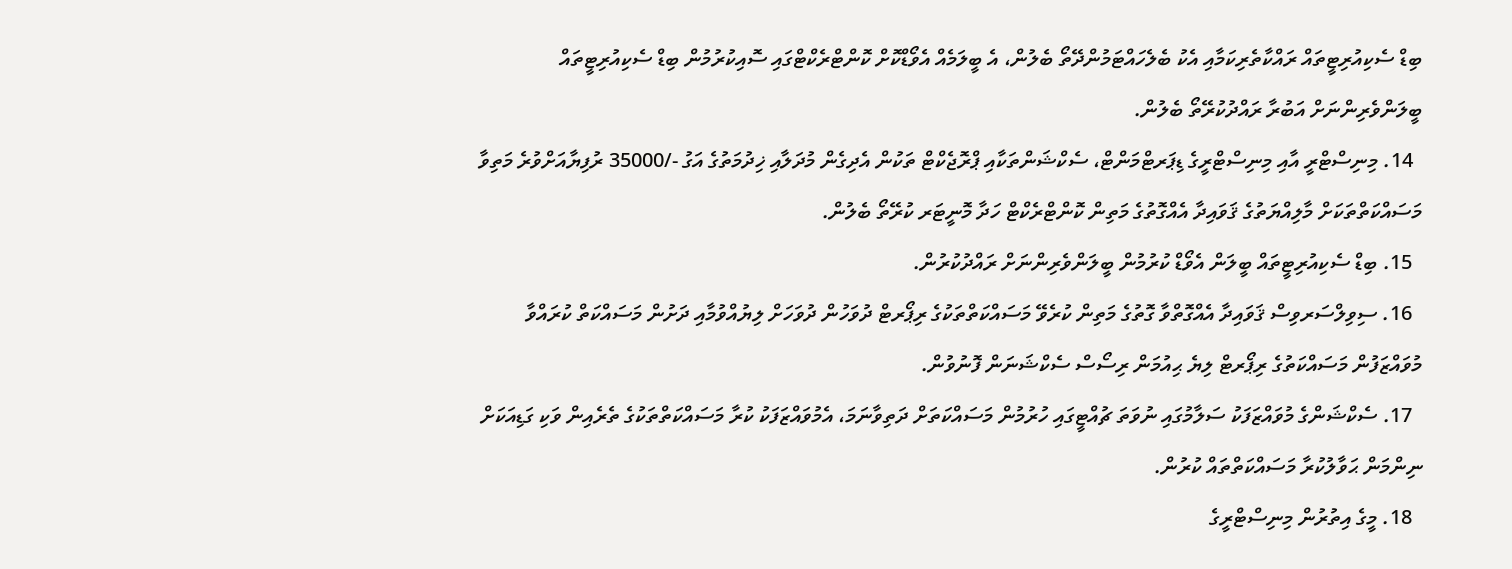ބިޑް ސެކިއުރިޓީތައް ރައްކާތެރިކަމާއި އެކު ބެލެހައްޓަމުންދޭތޯ ބެލުން، އެ ބީލަމެއް އެވޯޑްކޮށް ކޮންޓްރެކްޓްގައި ސޮއިކުރުމުން ބިޑް ސެކިއުރިޓީތައް ބީލަންވެރިންނަށް އަބުރާ ރައްދުކުރޭތޯ ބެލުން.
  14. މިނިސްޓްރީ އާއި މިނިސްޓްރީގެ ޑިޕަރޓްމަންޓް، ސެކްޝަންތަކާއި ޕްރޮޖެކްޓް ތަކުން އެދިގެން މުދަލާއި ޚިދުމަތުގެ އަގު -/35000 ރުފިޔާއަށްވުރެ މަތިވާ މަސައްކަތްތަކަށް މާލިއްޔަތުގެ ޤަވައިދާ އެއްގޮތުގެ މަތިން ކޮންޓްރެކްޓް ހަދާ މޮނީޓަރ ކުރޭތޯ ބެލުން.
  15. ބިޑް ސެކިއުރިޓީތައް ބީލަން އެވޯޑް ކުރުމުން ބީލަންވެރިންނަށް ރައްދުކުރުން.
  16. ސިވިލްސަރވިސް ޤަވައިދާ އެއްގޮތްވާ ގޮތުގެ މަތިން ކުރެވޭ މަސައްކަތްތަކުގެ ރިޕޯރޓް ދުވަހުން ދުވަހަށް ލިޔުއްވުމާއި ދަށުން މަސައްކަތް ކުރައްވާ މުވައްޒަފުން މަސައްކަތުގެ ރިޕޯރޓް ލިޔެ ޙިއުމަން ރިސޯސް ސެކްޝަނަން ފޮނުވުން.
  17. ސެކްޝަންގެ މުވައްޒަފަކު ސަލާމުގައި ނުވަތަ ޗުއްޓީގައި ހުރުމުން މަސައްކަތަށް ދަތިވާނަމަ، އެމުވައްޒަފަކު ކުރާ މަސައްކަތްތަކުގެ ތެރެއިން ވަކި ގަޑިއަކަށް ނިންމަން ޙަވާލުކުރާ މަސައްކަތްތައް ކުރުން.
  18. މީގެ އިތުރުން މިނިސްޓްރީގެ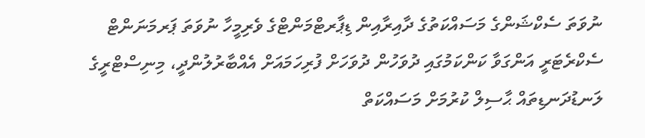ނުވަތަ ސެކްޝަންގެ މަސައްކަތުގެ ދާއިރާއިން ޑިޕާރޓްމަންޓްގެ ވެރިމީހާ ނުވަތަ ޕަރމަނަންޓް ސެކްރެޓަރީ އަންގަވާ ކަންކަމުގައި ދުވަހުން ދުވަހަށް ފުރިހަމައަށް އެއްބާރުލުންދީ، މިނިސްޓްރީގެ ލަނޑުދަނޑިތައް ޙާސިލް ކުރުމަށް މަސައްކަތް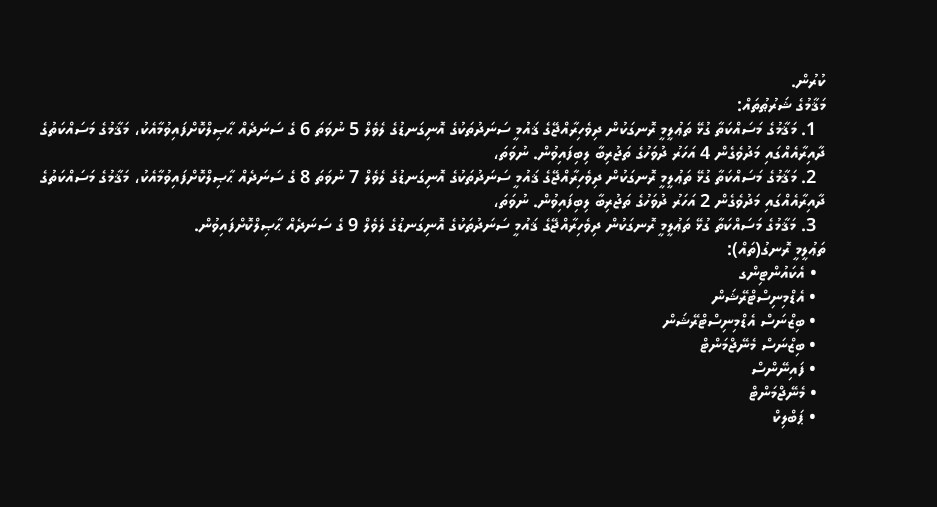ކުރުން.
މަޤާމުގެ ޝަރުޠުތައް:
  1. މަޤާމުގެ މަސައްކަތާ ގުޅޭ ތަޢުލީމީ ރޮނގަކުން ދިވެހިރާއްޖޭގެ ޤައުމީ ސަނަދުތަކުގެ އޮނިގަނޑުގެ ލެވެލް 5 ނުވަތަ 6 ގެ ސަނަދެއް ޙާޞިލްކޮށްފައިވުމާއެކު، މަޤާމުގެ މަސައްކަތުގެ ދާއިރާއެއްގައި މަދުވެގެން 4 އަހަރު ދުވަހުގެ ތަޖުރިބާ ލިބިފައިވުން. ނުވަތަ،
  2. މަޤާމުގެ މަސައްކަތާ ގުޅޭ ތަޢުލީމީ ރޮނގަކުން ދިވެހިރާއްޖޭގެ ޤައުމީ ސަނަދުތަކުގެ އޮނިގަނޑުގެ ލެވެލް 7 ނުވަތަ 8 ގެ ސަނަދެއް ޙާޞިލްކޮށްފައިވުމާއެކު، މަޤާމުގެ މަސައްކަތުގެ ދާއިރާއެއްގައި މަދުވެގެން 2 އަހަރު ދުވަހުގެ ތަޖުރިބާ ލިބިފައިވުން. ނުވަތަ،
  3. މަޤާމުގެ މަސައްކަތާ ގުޅޭ ތަޢުލީމީ ރޮނގަކުން ދިވެހިރާއްޖޭގެ ޤައުމީ ސަނަދުތަކުގެ އޮނިގަނޑުގެ ލެވެލް 9 ގެ ސަނަދެއް ޙާޞިލްކޮށްފައިވުން.
ތަޢުލީމީ ރޮނގު(ތައް):
  • އެކައުންޓިންގ
  • އެޑްމިނިސްޓްރޭޝަން
  • ބިޒްނަސް އެޑްމިނިސްޓްރޭޝަން
  • ބިޒްނަސް މެނޭޖްމަންޓް
  • ފައިނޭންސް
  • މެނޭޖްމަންޓް
  • ޕަބްލިކް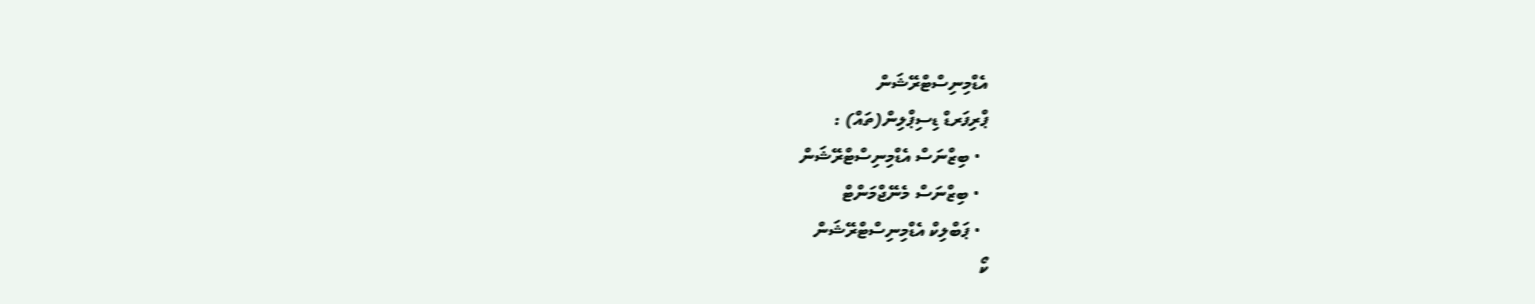އެޑްމިނިސްޓްރޭޝަން
ޕްރިފަރޑް ޑިސިޕްލިން(ތައް) :
  • ބިޒްނަސް އެޑްމިނިސްޓްރޭޝަން
  • ބިޒްނަސް މެނޭޖްމަންޓް
  • ޕަބްލިކް އެޑްމިނިސްޓްރޭޝަން
ކޯ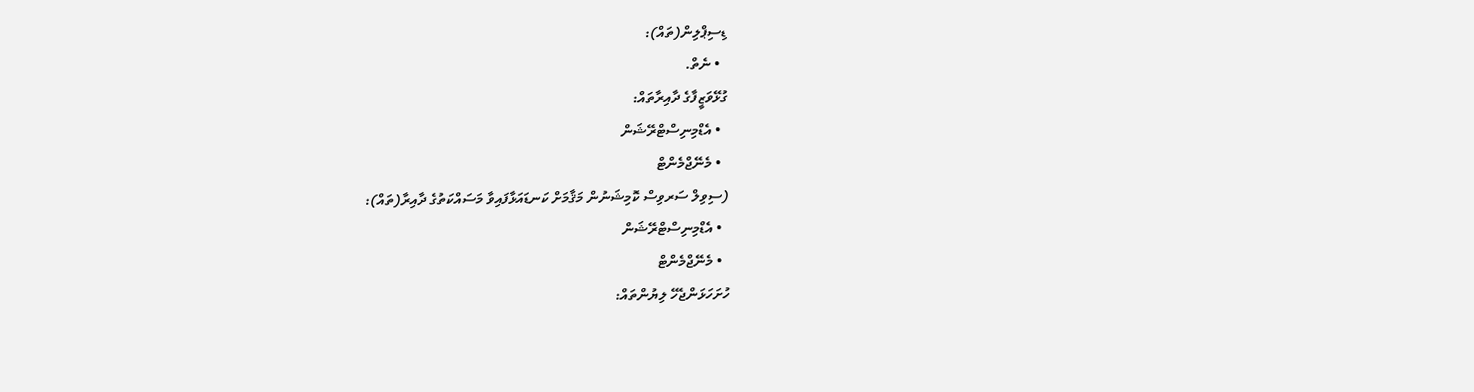ޑިސިޕްލިން(ތައް):
  • ނެތް.
ގުޅޭވަޒީފާގެ ދާއިރާތައް:
  • އެޑްމިނިސްޓްރޭޝަން
  • މެނޭޖްމެންޓް
(ސިވިލް ސަރވިސް ކޮމިޝަނުން މަޤާމަށް ކަނޑައަޅާފައިވާ މަސައްކަތުގެ ދާއިރާ(ތައް):
  • އެޑްމިނިސްޓްރޭޝަން
  • މެނޭޖްމެންޓް
ހުށަހަޅަންޖެހޭ ލިޔުންތައް: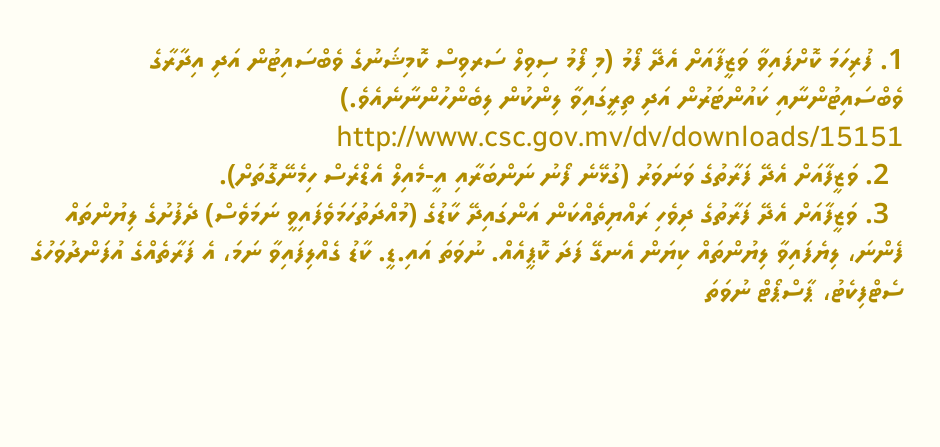1. ފުރިހަމަ ކޮށްފައިވާ ވަޒީފާއަށް އެދޭ ފޯމު (މި ފޯމު ސިވިލް ސަރވިސް ކޮމިޝަނުގެ ވެބްސައިޓުން އަދި އިދާރާގެ ވެބްސައިޓުންނާއި ކައުންޓަރުން އަދި ތިރީގައިވާ ލިންކުން ލިބެންހުންނާނެއެވެ.) http://www.csc.gov.mv/dv/downloads/15151
  2. ވަޒީފާއަށް އެދޭ ފަރާތުގެ ވަނަވަރު (ގުޅޭނެ ފޯނު ނަންބަރާއި އީ-މެއިލް އެޑްރެސް ހިމެނޭގޮތަށް).
  3. ވަޒީފާއަށް އެދޭ ފަރާތުގެ ދިވެހި ރައްޔިތެއްކަން އަންގައިދޭ ކާޑުގެ (މުއްދަތުހަމަވެފައިވީ ނަމަވެސް) ދެފުށުގެ ލިޔުންތައް ފެންނަ، ލިޔެފައިވާ ލިޔުންތައް ކިޔަން އެނގޭ ފަދަ ކޮޕީއެއް. ނުވަތަ އައި.ޑީ. ކާޑު ގެއްލިފައިވާ ނަމަ، އެ ފަރާތެއްގެ އުފަންދުވަހުގެ ސެޓްފިކެޓު، ޕާސްޕޯޓް ނުވަތަ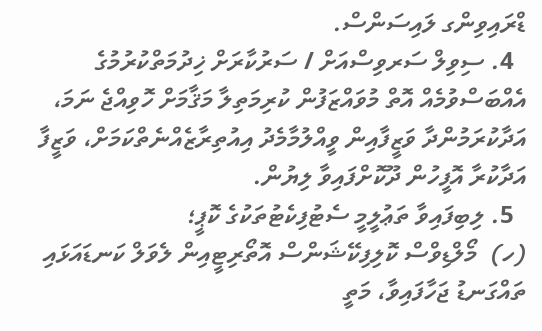ޑްރައިވިންގ ލައިސަންސް.
  4. ސިވިލް ސަރވިސްއަށް / ސަރުކާރަށް ޚިދުމަތްކުރުމުގެ އެއްބަސްވުމެއް އޮތް މުވައްޒަފުން ކުރިމަތިލާ މަޤާމަށް ހޮވިއްޖެ ނަމަ، އަދާކުރަމުންދާ ވަޒީފާއިން ވީއްލުމާމެދު އިއުތިރާޒެއްނެތްކަމަށް، ވަޒީފާ އަދާކުރާ އޮފީހުން ދޫކޮށްފައިވާ ލިޔުން.
  5. ލިބިފައިވާ ތަޢުލީމީ ސެޓުފިކެޓުތަކުގެ ކޮޕީ؛
(ހ)  މޯލްޑިވްސް ކޮލިފިކޭޝަންސް އޮތޯރިޓީއިން ލެވަލް ކަނޑައަޅައި ތައްގަނޑު ޖަހާފައިވާ، މަތީ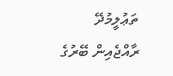ތަޢުލީމުދޭ ރާއްޖެއިން ބޭރުގެ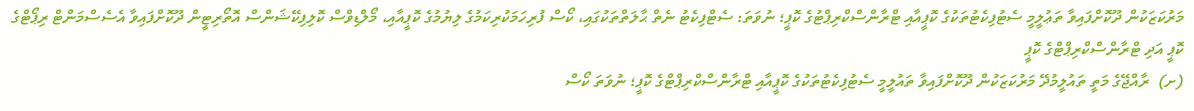މަރުކަޒަކުން ދޫކޮށްފައިވާ ތަޢުލީމީ ސެޓުފިކެޓުތަކުގެ ކޮޕީއާއި ޓްރާންސްކްރިޕްޓުގެ ކޮޕީ؛ ނުވަތަ: ސެޓްފިކެޓު ނެތް ޙާލަތްތަކުގައި، ކޯސް ފުރިހަމަކުރިކަމުގެ ލިޔުމުގެ ކޮޕީއާއި، މޯލްޑިވްސް ކޮލިފިކޭޝަންސް އޮތޯރިޓީން ދޫކޮށްފައިވާ އެސެސްމަންޓް ރިޕޯޓްގެ ކޮޕީ އަދި ޓްރާންސްކްރިޕްޓްގެ ކޮޕީ
(ށ)  ރާއްޖޭގެ މަތީ ތައުލީމުދޭ މަރުކަޒަކުން ދޫކޮށްފައިވާ ތައުލީމީ ސެޓުފިކެޓުތަކުގެ ކޮޕީއާއި ޓްރާންސްކްރިޕްޓްގެ ކޮޕީ؛ ނުވަތަ ކޯސް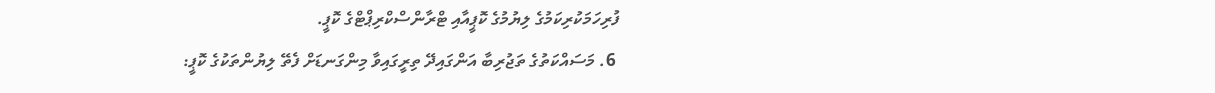ފުރިހަމަކުރިކަމުގެ ލިޔުމުގެ ކޮޕީއާއި ޓްރާންސްކްރިޕްޓްގެ ކޮޕީ.
 6. މަސައްކަތުގެ ތަޖުރިބާ އަންގައިދޭ ތިރީގައިވާ މިންގަނޑަށް ފެތޭ ލިޔުންތަކުގެ ކޮޕީ: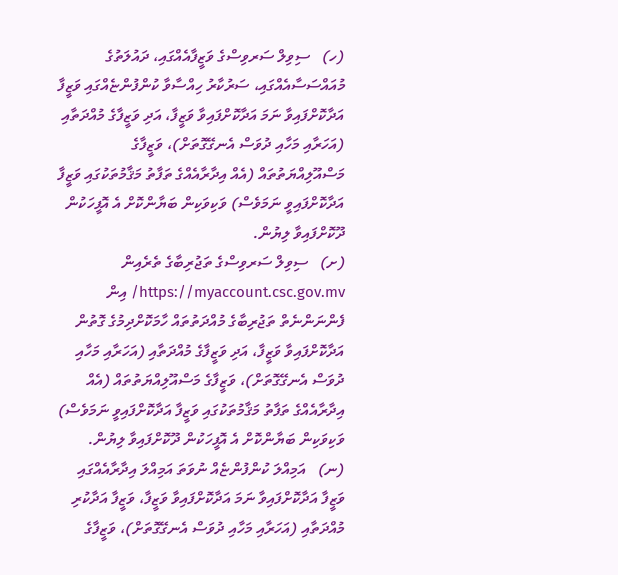(ހ)   ސިވިލް ސަރވިސްގެ ވަޒީފާއެއްގައި، ދައުލަތުގެ މުއައްސަސާއެއްގައި، ސަރުކާރު ހިއްސާވާ ކުންފުންޏެއްގައި ވަޒީފާ އަދާކޮށްފައިވާ ނަމަ އަދާކޮށްފައިވާ ވަޒީފާ، އަދި ވަޒީފާގެ މުއްދަތާއި (އަހަރާއި މަހާއި ދުވަސް އެނގޭގޮތަށް)، ވަޒީފާގެ މަސްއޫލިއްޔަތުތައް (އެއް އިދާރާއެއްގެ ތަފާތު މަޤާމުތަކުގައި ވަޒީފާ އަދާކޮށްފައިވީ ނަމަވެސް) ވަކިވަކިން ބަޔާންކޮށް އެ އޮފީހަކުން ދޫކޮށްފައިވާ ލިޔުން.
(ށ)   ސިވިލް ސަރވިސްގެ ތަޖުރިބާގެ ތެރެއިން https://myaccount.csc.gov.mv/ އިން ފެންނަންނެތް ތަޖުރިބާގެ މުއްދަތުތައް ހާމަކޮށްދިމުގެ ގޮތުން އަދާކޮށްފައިވާ ވަޒީފާ، އަދި ވަޒީފާގެ މުއްދަތާއި (އަހަރާއި މަހާއި ދުވަސް އެނގޭގޮތަށް)، ވަޒީފާގެ މަސްއޫލިއްޔަތުތައް (އެއް އިދާރާއެއްގެ ތަފާތު މަޤާމުތަކުގައި ވަޒީފާ އަދާކޮށްފައިވީ ނަމަވެސް) ވަކިވަކިން ބަޔާންކޮށް އެ އޮފީހަކުން ދޫކޮށްފައިވާ ލިޔުން.
(ނ)   އަމިއްލަ ކުންފުންޏެއް ނުވަތަ އަމިއްލަ އިދާރާއެއްގައި ވަޒީފާ އަދާކޮށްފައިވާ ނަމަ އަދާކޮށްފައިވާ ވަޒީފާ، ވަޒީފާ އަދާކުރި މުއްދަތާއި (އަހަރާއި މަހާއި ދުވަސް އެނގޭގޮތަށް)، ވަޒީފާގެ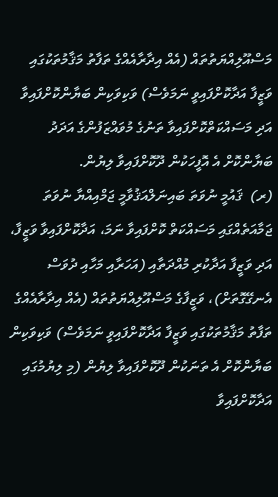މަސްއޫލިއްޔަތުތައް (އެއް އިދާރާއެއްގެ ތަފާތު މަޤާމުތަކުގައި ވަޒީފާ އަދާކޮށްފައިވީ ނަމަވެސް) ވަކިވަކިން ބަޔާންކޮށްފައިވާ އަދި މަސައްކަތްކޮށްފައިވާ ތަނުގެ މުވައްޒަފުންގެ އަދަދު ބަޔާންކޮށް އެ އޮފީހަކުން ދޫކޮށްފައިވާ ލިޔުން.
(ރ)  ޤައުމީ ނުވަތަ ބައިނަލްއަޤުވާމީ ޖަމްއިއްޔާ ނުވަތަ ޖަމާއަތެއްގައި މަސައްކަތް ކޮށްފައިވާ ނަމަ، އަދާކޮށްފައިވާ ވަޒީފާ، އަދި ވަޒީފާ އަދާކުރި މުއްދަތާއި (އަހަރާއި މަހާއި ދުވަސް އެނގޭގޮތަށް)، ވަޒީފާގެ މަސްއޫލިއްޔަތުތައް (އެއް އިދާރާއެއްގެ ތަފާތު މަޤާމުތަކުގައި ވަޒީފާ އަދާކޮށްފައިވީ ނަމަވެސް) ވަކިވަކިން ބަޔާންކޮށް އެ ތަނަކުން ދޫކޮށްފައިވާ ލިޔުން (މި ލިޔުމުގައި އަދާކޮށްފައިވާ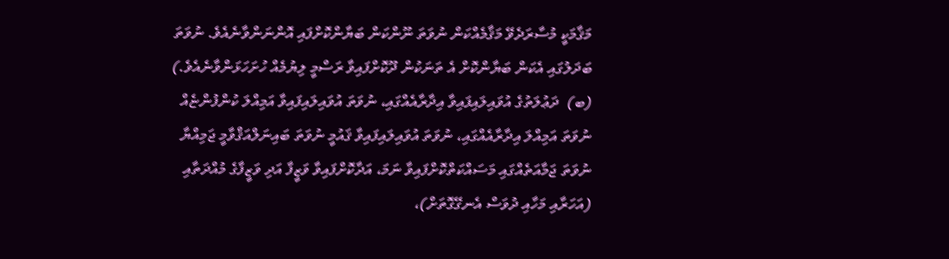މަޤާމަކީ މުސާރަދެވޭ މަޤާމެއްކަން ނުވަތަ ނޫންކަން ބަޔާންކޮށްފައި އޮންނަންވާނެއެވެ. ނުވަތަ ބަދަލުގައި އެކަން ބަޔާންކޮށް އެ ތަނަކުން ދޫކޮށްފައިވާ ރަސްމީ ލިޔުމެއް ހުށަހަޅަންވާނެއެވެ.)
(ބ)  ދަޢުލަތުގެ އުވައިލައިފައިވާ އިދާރާއެއްގައި، ނުވަތަ އުވައިލައިފައިވާ އަމިއްލަ ކުންފުންޏެއް ނުވަތަ އަމިއްލަ އިދާރާއެއްގައި، ނުވަތަ އުވައިލައިފައިވާ ޤައުމީ ނުވަތަ ބައިނަލްއަޤްވާމީ ޖަމިއްޔާ ނުވަތަ ޖަމާއަތެއްގައި މަސައްކަތްކޮށްފައިވާ ނަމަ، އަދާކޮށްފައިވާ ވަޒީފާ އަދި ވަޒީފާގެ މުއްދަތާއި (އަހަރާއި މަހާއި ދުވަސް އެނގޭގޮތަށް)،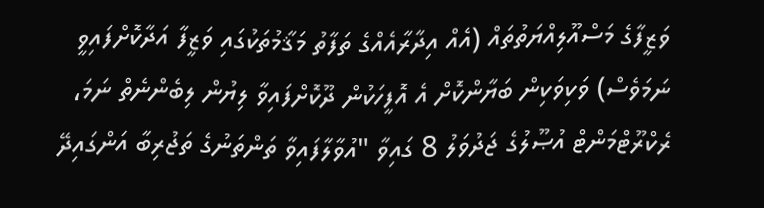ވަޒީފާގެ މަސްއޫލިއްޔަތުތައް (އެއް އިދާރާއެއްގެ ތަފާތު މަޤާމުތަކުގައި ވަޒީފާ އަދާކޮށްފައިވީ ނަމަވެސް) ވަކިވަކިން ބަޔާންކޮށް އެ އޮފީހަކުން ދޫކޮށްފައިވާ ލިޔުން ލިބެންނެތް ނަމަ، ރެކްރޫޓްމަންޓް އުޞޫލުގެ ޖަދުވަލު 8 ގައިވާ "އުވާލާފައިވާ ތަންތަނުގެ ތަޖުރިބާ އަންގައިދޭ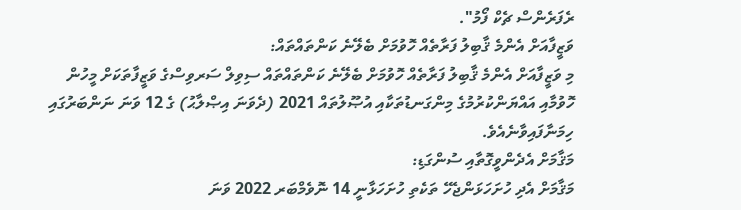ރެފަރެންސް ޗެކް ފޯމު".
ވަޒީފާއަށް އެންމެ ޤާބިލު ފަރާތެއް ހޮވުމަށް ބެލޭނެ ކަންތައްތައް:
މި ވަޒީފާއަށް އެންމެ ޤާބިލު ފަރާތެއް ހޮވުމަށް ބެލޭނެ ކަންތައްތައް ސިވިލް ސަރވިސްގެ ވަޒީފާތަކަށް މީހުން ހޮވުމާއި އައްޔަންކުރުމުގެ މިންގަނޑުތަކާއި އުޞޫލުތައް 2021 (ދެވަނަ އިޞްލާޙު) ގެ 12 ވަނަ ނަންބަރުގައި ހިމަނާފައިވާނެއެވެ.
މަޤާމަށް އެދެންވީގޮތާއި ސުންގަޑި:
މަޤާމަށް އެދި ހުށަހަޅަންޖެހޭ ތަކެތި ހުށަހަޅާނީ 14 ނޮވެމްބަރ 2022 ވަނަ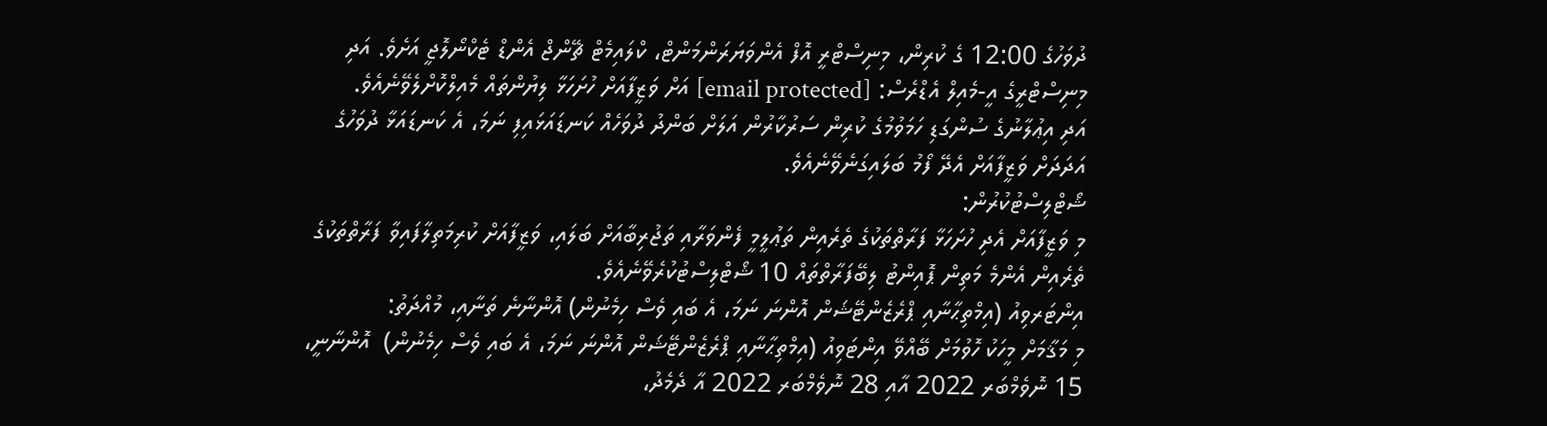ދުވަހުގެ 12:00 ގެ ކުރިން، މިނިސްޓްރީ އޮފް އެންވަޔަރަންމަންޓް، ކްލައިމެޓް ޗޭންޖް އެންޑް ޓެކްނޯލޮޖީ އަށެވެ. އަދި މިނިސްޓްރީގެ އީ-މެއިލް އެޑްރެސް: [email protected] އަށް ވަޒީފާއަށް ހުށަހަޅާ ލިޔުންތައް މެއިލްކޮށްލެވޭނެއެވެ.
އަދި އިޢުލާނުގެ ސުންގަޑި ހަމަވުމުގެ ކުރިން ސަރުކާރުން އަލަށް ބަންދު ދުވަހެއް ކަނޑައަޅައިފި ނަމަ، އެ ކަނޑައަޅާ ދުވަހުގެ އަދަދަށް ވަޒީފާއަށް އެދޭ ފޯމު ބަލައިގަނެވޭނެއެވެ.
ޝޯޓްލިސްޓުކުރުން:
މި ވަޒީފާއަށް އެދި ހުށަހަޅާ ފަރާތްތަކުގެ ތެރެއިން ތަޢުލީމީ ފެންވަރާއި ތަޖުރިބާއަށް ބަލައި، ވަޒީފާއަށް ކުރިމަތިލާފައިވާ ފަރާތްތަކުގެ ތެރެއިން އެންމެ މަތިން ޕޮއިންޓު ލިބޭފަރާތްތައް 10 ޝޯޓްލިސްޓުކުރެވޭނެއެވެ.
އިންޓަރވިއު (އިމްތިޙާނާއި ޕްރެޒެންޓޭޝަން އޮންނަ ނަމަ، އެ ބައި ވެސް ހިމެނުން) އޮންނާނެ ތަނާއި، މުއްދަތު:
މި މަޤާމަށް މީހަކު ހޮވުމަށް ބޭއްވޭ އިންޓަވިއު (އިމްތިޙާނާއި ޕްރެޒެންޓޭޝަން އޮންނަ ނަމަ، އެ ބައި ވެސް ހިމެނުން)  އޮންނާނީ، 15 ނޮވެމްބަރ 2022 އާއި 28 ނޮވެމްބަރ 2022 އާ ދެމެދު،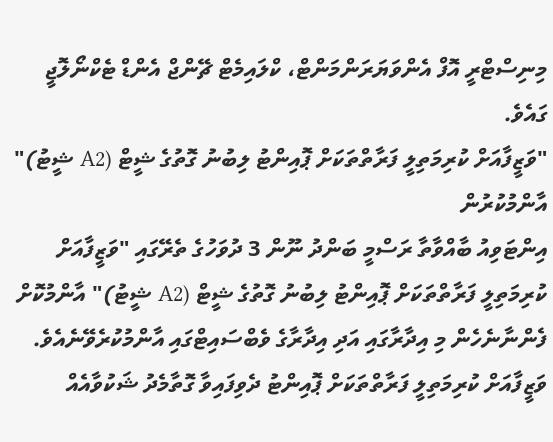މިނިސްޓްރީ އޮފް އެންވަޔަރަންމަންޓް، ކްލައިމެޓް ޗޭންޖް އެންޑް ޓެކްނޯލޮޖީ ގައެވެ.
"ވަޒީފާއަށް ކުރިމަތިލީ ފަރާތްތަކަށް ޕޮއިންޓު ލިބުނު ގޮތުގެ ޝީޓް (A2 ޝީޓު)" އާންމުކުރުން
އިންޓަވިއު ބާއްވާތާ ރަސްމީ ބަންދު ނޫން 3 ދުވަހުގެ ތެރޭގައި "ވަޒީފާއަށް ކުރިމަތިލީ ފަރާތްތަކަށް ޕޮއިންޓު ލިބުނު ގޮތުގެ ޝީޓް (A2 ޝީޓު)" އާންމުކޮށް ފެންނާނެހެން މި އިދާރާގައި އަދި އިދާރާގެ ވެބްސައިޓްގައި އާންމުކުރެވޭނެއެވެ. ވަޒީފާއަށް ކުރިމަތިލީ ފަރާތްތަކަށް ޕޮއިންޓު ދެވިފައިވާ ގޮތާމެދު ޝަކުވާއެއް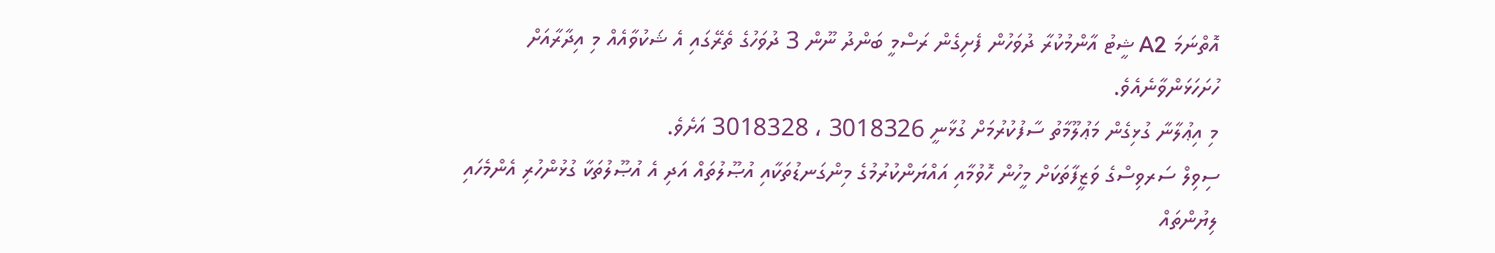އޮތްނަމަ A2 ޝީޓު އާންމުކުރާ ދުވަހުން ފެށިގެން ރަސްމީ ބަންދު ނޫން 3 ދުވަހުގެ ތެރޭގައި އެ ޝަކުވާއެއް މި އިދާރާއަށް ހުށަހަޅަންވާނެއެވެ.
މި އިޢުލާނާ ގުޅިގެން މަޢުލޫމާތު ސާފުކުރުމަށް ގުޅާނީ 3018326 ، 3018328 އަށެވެ.
ސިވިލް ސަރވިސްގެ ވަޒީފާތަކަށް މީހުން ހޮވުމާއި އައްޔަންކުރުމުގެ މިންގަނޑުތަކާއި އުޞޫލުތައް އަދި އެ އުޞޫލުތަކާ ގުޅުންހުރި އެންމެހައި ލިޔުންތައް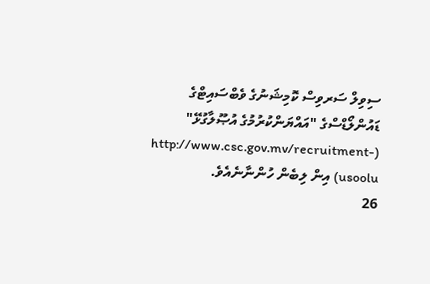ސިވިލް ސަރވިސް ކޮމިޝަނުގެ ވެބްސައިޓްގެ ޑައުންލޯޑްސްގެ "އައްޔަންކުރުމުގެ އުޞޫލާގުޅޭ" (http://www.csc.gov.mv/recruitment-usoolu) އިން ލިބެން ހުންނާނެއެވެ.
26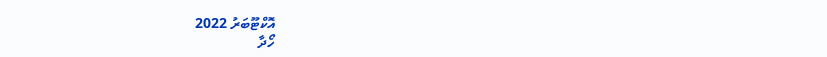އޮކްޓޫބަރު 2022
ހޯދާ